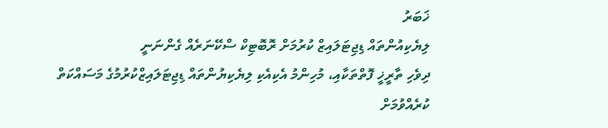ޚަބަރު
ލިޔެކިއުންތައް ޑިޖިޓަލައިޒް ކުރުމަށް ރޮބޮޓިކް ސްކޭނަރެއް ގެންނަނީ
ދިވެހި ތާރީޚީ ފޮތްތަކާއި، މުހިންމު އެކިއެކި ލިޔެކިޔުންތައް ޑިޖިޓަލައިޒްކުރުމުގެ މަސައްކަތް ކުރެއްވުމަށް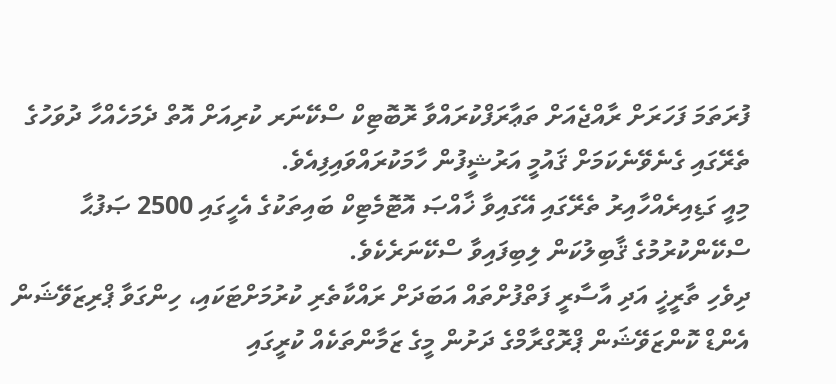ފުރަތަމަ ފަހަރަށް ރާއްޖެއަށް ތަޢާރަފްކުރައްވާ ރޮބޮޓިކް ސްކޭނަރ ކުރިއަށް އޮތް ދެމަހެއްހާ ދުވަހުގެ ތެރޭގައި ގެނެވޭނެކަމަށް ޤައުމީ އަރުޝީފުން ހާމަކުރައްވައިފިއެވެ.
މިއީ ގަޑިއިރެއްހާއިރު ތެރޭގައި އޭގައިވާ ޚާއްޞަ އޮޓޮމެޓިކް ބައިތަކުގެ އެހީގައި 2500 ޞަފުޙާ ސްކޭންކުރުމުގެ ޤާބިލުކަން ލިބިފައިވާ ސްކޭނަރެކެވެ.
ދިވެހި ތާރީޚީ އަދި އާސާރީ ފަތްފުށްތައް އަބަދަށް ރައްކާތެރި ކުރުމަށްޓަކައި، ހިންގަވާ ޕްރިޒަވޭޝަން އެންޑް ކޮންޒަވޭޝަން ޕްރޮގްރާމްގެ ދަށުން މީގެ ޒަމާންތަކެއް ކުރީގައި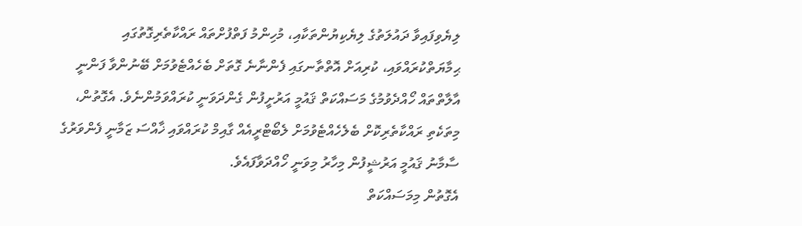ލިޔެވިފައިވާ ދައުލަތުގެ ލިޔެކިޔުންތަކާއި، މުހިންމު ފަތްފުށްތައް ރައްކާތެރިގޮތުގައި ޙިމާޔަތްކުރައްވައި، ކުރިއަށް އޮތްތާނގައި ފެންނާނެ ގޮތަށް ބެހެއްޓެވުމަށް ބޭނުންވާ ފަންނީ އާލާތްތައް ހޯއްދެވުމުގެ މަސައްކަތް ޤައުމީ އަރުށީފުން ގެންދަވަނީ ކުރައްވަމުންނެވެ. އެގޮތުން، މިތަކެތި ރައްކާތެރިކޮށް ބެލެހެއްޓެވުމަށް ލެބޯޓްރީއެއް ގާއިމް ކުރައްވައި ޚާއްސަ ޒަމާނީ ފެންވަރުގެ ސާމާނު ޤައުމީ އަރުޝީފުން މިހާރު މިވަނީ ހޯއްދަވާފައެވެ.
އެގޮތުން މިމަސައްކަތް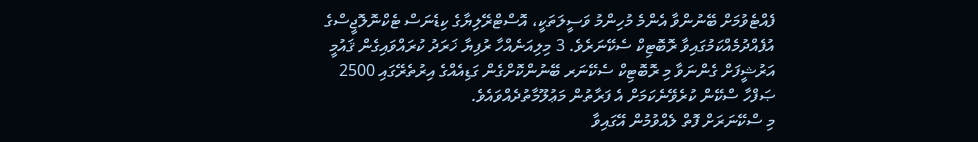ފެއްޓެވުމަށް ބޭނުންވާ އެންމެ މުހިންމު ވަސީލަތަކީ، އޮސްޓްރޭލިޔާގެ ކިޑެނަސް ޓެކްނޮލޮޖީސްގެ އުފެއްދުމެއްކަމުގައިވާ ރޮބޮޓިކް ސެކޭނަރެވެ. 3 މިލިއަނެއްހާ ރުފިޔާ ޚަރަދު ކުރައްވައިގެން ޤައުމީ އަރުޝީފަށް ގެންނަވާ މި ރޮބޮޓިކް ސެކޭނަރ ބޭނުންކޮށްގެން ގަޑިއެއްގެ އިރުތެރޭގައި 2500 ޞަފްހާ ސްކޭން ކުރެވޭނެކަމަށް އެ ފަރާތުން މަޢުލޫމާތުދެއްވައެވެ.
މި ސްކޭނަރަށް ފޮތް ލެއްވުމުން އޭގައިވާ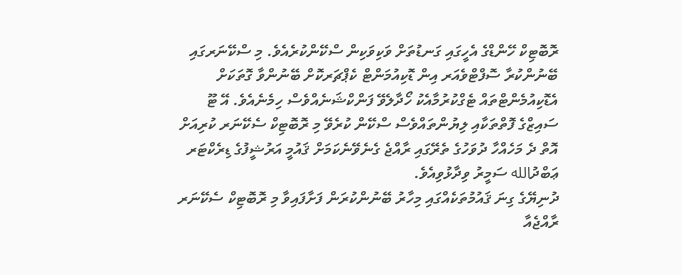ރޮބޮޓިކް ހޭންޑްގެ އެހީގައި ގަނޑުތަށް ވަކިވަކިން ސްކޭންކުރެއެވެ. މި ސްކޭނަރގައި ބޭނުންކުރާ ސޮފްޓްވެއަރ އިން ޑޮކިއުމަންޓް ކެޕްޗަރކޮށް ބޭނުންވާ ގޮތަކަށް އެޑޮކިއުމެންޓްތައް ޓެގްކުރުމާއެކު ހޯދާލެވޭ ފަންކްޝަނެއްވެސް ހިމެނެއެވެ. އޭ ޓޫ ސައިޒްގެ ފޮތްތަކާއި ލިޔުންތައްވެސް ސްކޭން ކުރެވޭ މި ރޮބޮޓިކް ސެކޭނަރ ކުރިއަށް އޮތް ދެ މަހެއްހާ ދުވަހުގެ ތެރޭގައި ރާއްޖެ ގެނެވޭނެކަމަށް ޤައުމީ އަރުޝީފުގެ ޑިރެކްޓަރ ޢަބްދުالله ސަމީރު ވިދާޅުވިއެވެ.
ދުނިޔޭގެ ގިނަ ޤައުމުތަކެއްގައި މިހާރު ބޭނުންކުރަން ފަށާފައިވާ މި ރޮބޮޓިކް ސެކޭނަރ ރާއްޖެއާ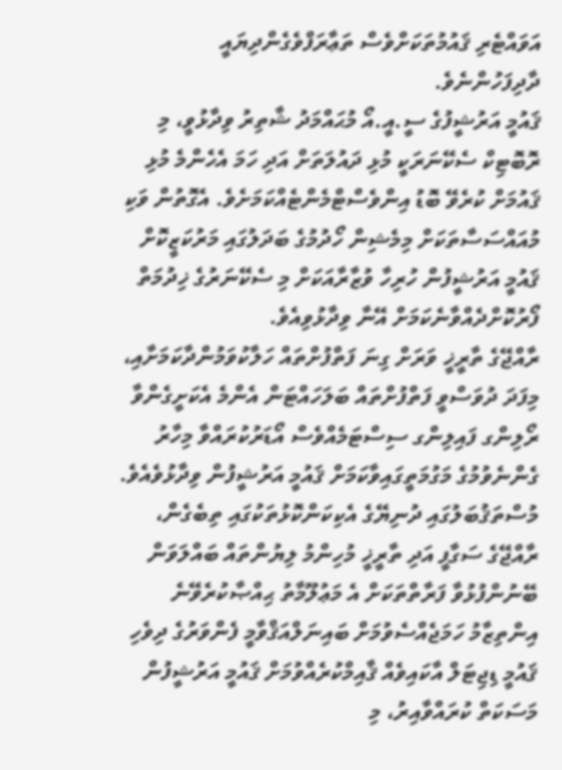އަވައްޓެރި ޤައުމުތަކަށްވެސް ތަޢާރަފްވެގެންދިޔައީ ދާދިފަހުންނެވެ.
ޤައުމީ އަރުޝީފުގެ ސީ.އީ.އޯ މުޙައްމަދު ޝާތިރު ވިދާޅުވީ، މި ރޮބޮޓިކް ސެކޭނަރަކީ މުޅި ދައުލަތަށް އަދި ހަމަ އެހެންމެ މުޅި ޤައުމަށް ކުރެވޭ ބޮޑު އިންވެސްޓްމެންޓެއްކަމަށެވެ. އެގޮތުން ވަކި މުއައްސަސާތަކަށް މިމެޝިން ހޯދުމުގެ ބަދަލުގައި މަރުކަޒީކޮށް ޤައުމީ އަރުޝީފުން ހުރިހާ ވުޒާރާއަކަށް މި ސެކޭނަރުގެ ޚިދުމަތް ފޯރުކޮށްދެއްވާނެކަމަށް އޭނާ ވިދާޅުވިއެވެ.
ރާއްޖޭގެ ތާރީޚީ ވަރަށް ގިނަ ފަތްފުށްތައް ހަލާކުވަމުންދާކަމަށާއި، މިފަދަ ދުވަސްވީ ފަތްފުށްތައް ބަލަހައްޓަން އެންމެ އެކަށީގެންވާ ރޯލިންގ ފައިލިންގ ސިސްޓަމެއްވެސް އޯޑަރުކުރައްވާ މިހާރު ގެންނެވުމުގެ މަގުމަތީގައިވާކަމަށް ޤައުމީ އަރުޝީފުން ވިދާޅުވެއެވެ.
މުސްތަޤުބަލުގައި ދުނިޔޭގެ އެކިކަންކޮޅުތަކުގައި ތިބެގެން، ރާއްޖޭގެ ސަގާފީ އަދި ތާރީޚީ މުހިންމު ލިޔުންތައް ބައްލަވަން ބޭނުންފުޅުވާ ފަރާތްތަކަށް އެ މަޢުލޫމާތު ޙިއްޞާކުރެވޭނެ އިންތިޒާމު ހަމަޖެއްސެވުމަށް ބައިނަލްއަޤްވާމީ ފެންވަރުގެ ދިވެހި ޤައުމީ ޑިޖިޓަލް އާކައިވެއް ޤާއިމްކުރެއްވުމަށް ޤައުމީ އަރުޝީފުން މަސަކަތް ކުރައްވާއިރު، މި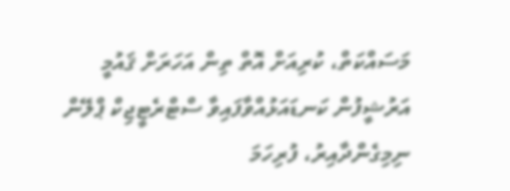މަސައްކަތް، ކުރިއަށް އޮތް ތިން އަހަރަށް ޤައުމީ އަރުޝީފުން ކަނޑައަޅުއްވާފައިވާ ސްޓްރެޓީޖިކް ޕްލޭން ނިމިގެންދާއިރު، ފުރިހަމަ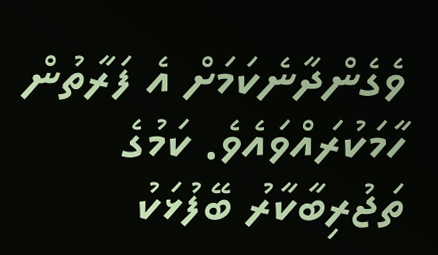ވެގެންދާނެކަމަށް އެ ފަރާތުން ހާމަކުރައްވައެވެ. ކަމުގެ ތަޖުރިބާކާރު ބޭފުޅަކު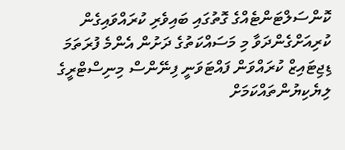ކޮންސަލްޓަންޓެއްގެ ގޮތުގައި ބައިވެރި ކުރައްވައިގެން ކުރިއަށްގެންދަވާ މި މަސައްކަތުގެ ދަށުން އެންމެ ފުރަތަމަ ޑިޖިޓައިޒް ކުރައްވަން ފައްޓަވަނީ ފިނޭންސް މިނިސްޓްރީގެ ލިޔެކިޔުންތައްކަމަށް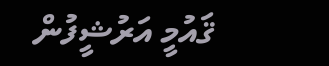ޤައުމީ އަރުޝީފުން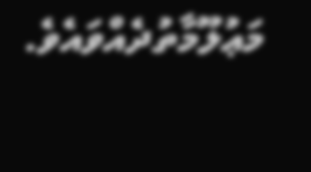މަޢުލޫމާތުދެއްވައެވެ.